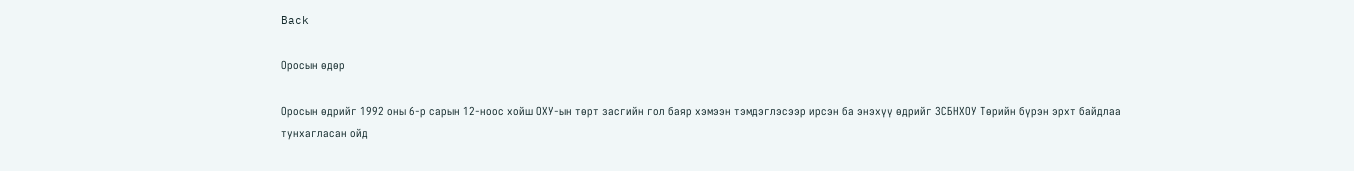Back

Оросын өдөр

Оросын өдрийг 1992 оны 6-р сарын 12-ноос хойш ОХУ-ын төрт засгийн гол баяр хэмээн тэмдэглэсээр ирсэн ба энэхүү өдрийг ЗСБНХОУ Төрийн бүрэн эрхт байдлаа тунхагласан ойд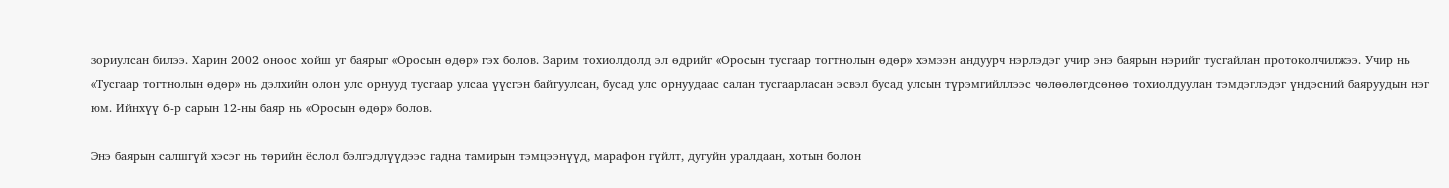зориулсан билээ. Харин 2002 оноос хойш уг баярыг «Оросын өдөр» гэх болов. Зарим тохиолдолд эл өдрийг «Оросын тусгаар тогтнолын өдөр» хэмээн андуурч нэрлэдэг учир энэ баярын нэрийг тусгайлан протоколчилжээ. Учир нь «Тусгаар тогтнолын өдөр» нь дэлхийн олон улс орнууд тусгаар улсаа үүсгэн байгуулсан, бусад улс орнуудаас салан тусгаарласан эсвэл бусад улсын түрэмгийллээс чөлөөлөгдсөнөө тохиолдуулан тэмдэглэдэг үндэсний баяруудын нэг юм. Ийнхүү 6-р сарын 12-ны баяр нь «Оросын өдөр» болов.

Энэ баярын салшгүй хэсэг нь төрийн ёслол бэлгэдлүүдээс гадна тамирын тэмцээнүүд, марафон гүйлт, дугуйн уралдаан, хотын болон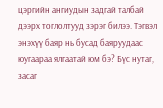цэргийн ангиудын задгай талбай дээрх тоглолтууд зэрэг билээ. Тэгвэл энэхүү баяр нь бусад баяруудаас юугаараа ялгаатай юм бэ? Бүс нутаг, засаг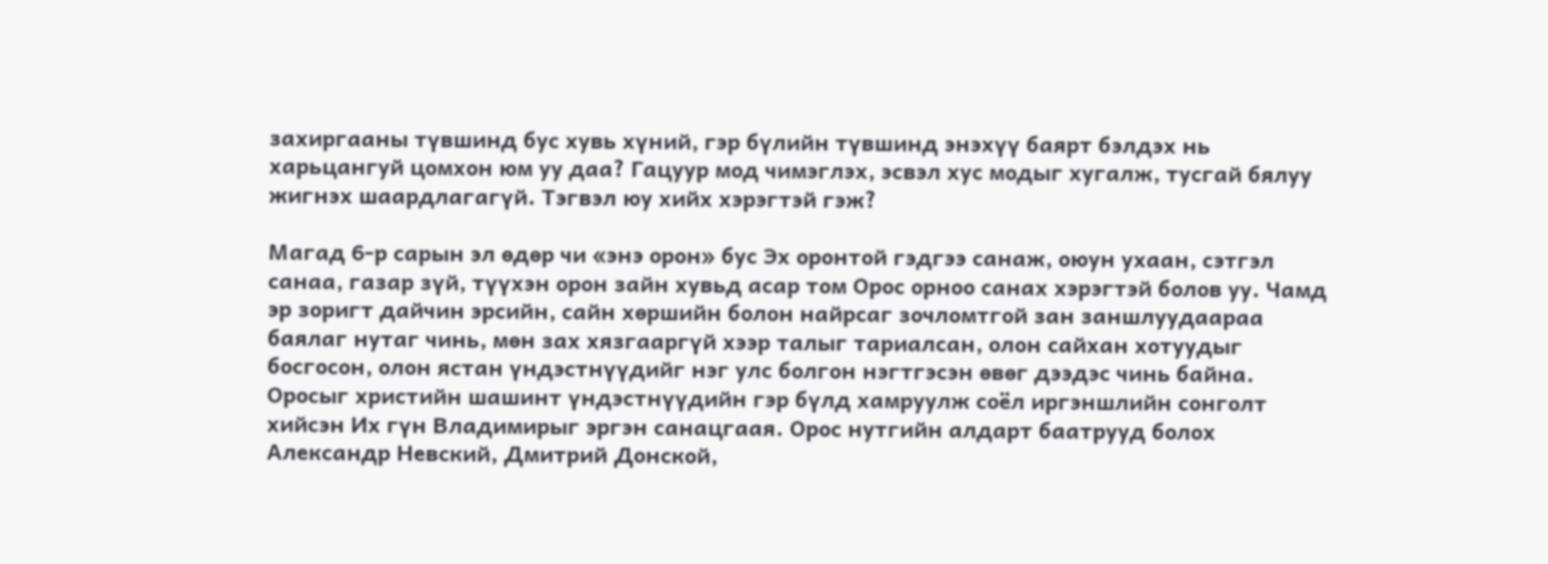захиргааны түвшинд бус хувь хүний, гэр бүлийн түвшинд энэхүү баярт бэлдэх нь харьцангуй цомхон юм уу даа? Гацуур мод чимэглэх, эсвэл хус модыг хугалж, тусгай бялуу жигнэх шаардлагагүй. Тэгвэл юу хийх хэрэгтэй гэж?

Магад 6-р сарын эл өдөр чи «энэ орон» бус Эх оронтой гэдгээ санаж, оюун ухаан, сэтгэл санаа, газар зүй, түүхэн орон зайн хувьд асар том Орос орноо санах хэрэгтэй болов уу. Чамд эр зоригт дайчин эрсийн, сайн хөршийн болон найрсаг зочломтгой зан заншлуудаараа баялаг нутаг чинь, мөн зах хязгааргүй хээр талыг тариалсан, олон сайхан хотуудыг босгосон, олон ястан үндэстнүүдийг нэг улс болгон нэгтгэсэн өвөг дээдэс чинь байна. Оросыг христийн шашинт үндэстнүүдийн гэр бүлд хамруулж соёл иргэншлийн сонголт хийсэн Их гүн Владимирыг эргэн санацгаая. Орос нутгийн алдарт баатрууд болох Александр Невский, Дмитрий Донской,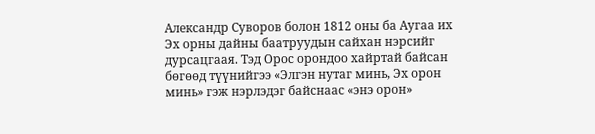Александр Суворов болон 1812 оны ба Аугаа их Эх орны дайны баатруудын сайхан нэрсийг дурсацгаая. Тэд Орос орондоо хайртай байсан бөгөөд түүнийгээ «Элгэн нутаг минь, Эх орон минь» гэж нэрлэдэг байснаас «энэ орон»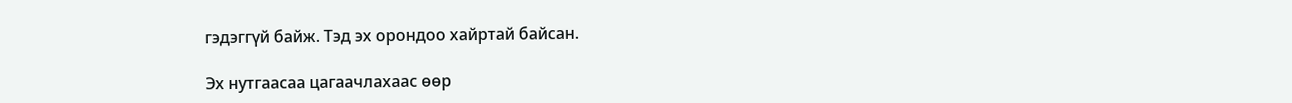гэдэггүй байж. Тэд эх орондоо хайртай байсан.

Эх нутгаасаа цагаачлахаас өөр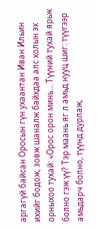аргагүй байсан Оросын гүн ухаантан Иван Ильин ихийг бодож, зовж шаналж байхдаа алс холын эх орныхоо тухай: «Орос орон минь... Түүний тухай ярьж болно гэж үү? Тэр маань яг л амьд нууц шиг: түүгээр амьдарч болно, түүнд дурлаж,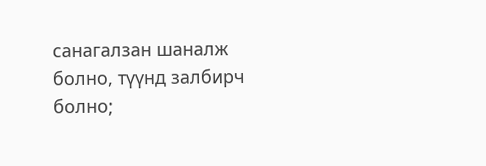санагалзан шаналж болно, түүнд залбирч болно;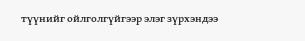түүнийг ойлголгүйгээр элэг зүрхэндээ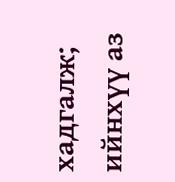хадгалж; ийнхүү аз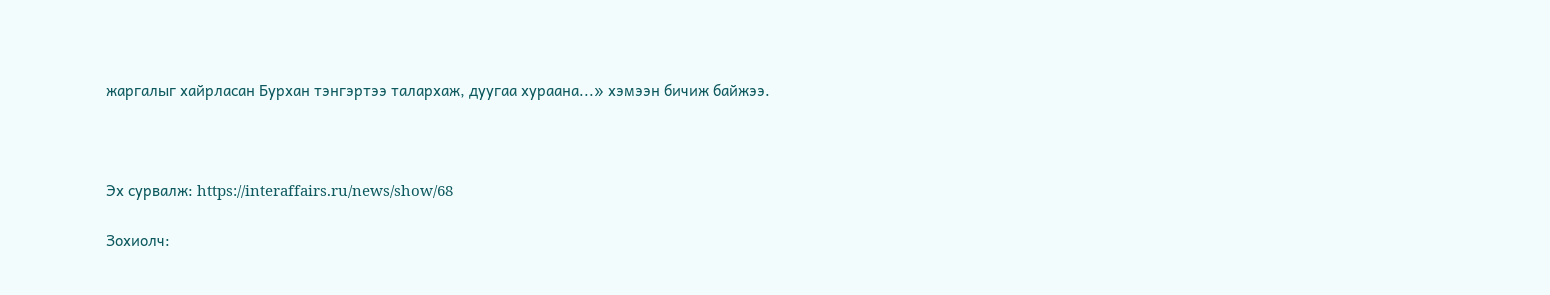жаргалыг хайрласан Бурхан тэнгэртээ талархаж, дуугаа хураана...» хэмээн бичиж байжээ.



Эх сурвалж: https://interaffairs.ru/news/show/68

Зохиолч: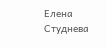Елена Студнева